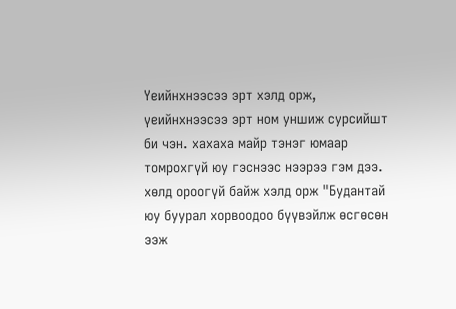Үеийнхнээсээ эрт хэлд орж, үеийнхнээсээ эрт ном уншиж сурсийшт би чэн. хахаха майр тэнэг юмаар томрохгүй юу гэснээс нээрээ гэм дээ. хөлд ороогүй байж хэлд орж "Будантай юу буурал хорвоодоо бүүвэйлж өсгөсөн ээж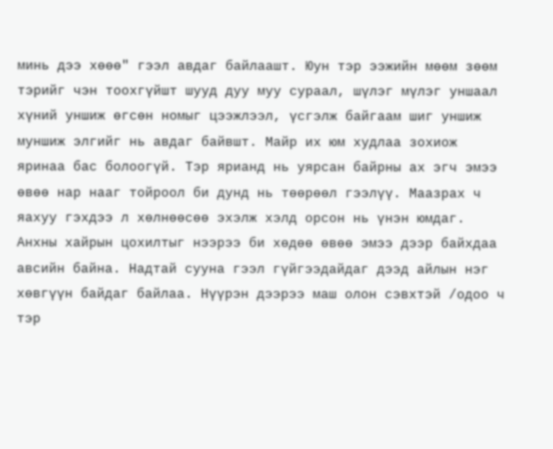минь дээ хөөө" гээл авдаг байлаашт. Юун тэр ээжийн мөөм зөөм тэрийг чэн тоохгүйшт шууд дуу муу сураал, шүлэг мүлэг уншаал хүний уншиж өгсөн номыг цээжлээл, үсгэлж байгаам шиг уншиж муншиж элгийг нь авдаг байвшт. Майр их юм худлаа зохиож яринаа бас болоогүй. Тэр ярианд нь уярсан байрны ах эгч эмээ өвөө нар нааг тойроол би дунд нь төөрөөл гээлүү. Маазрах ч яахуу гэхдээ л хөлнөөсөө эхэлж хэлд орсон нь үнэн юмдаг.
Анхны хайрын цохилтыг нээрээ би хөдөө өвөө эмээ дээр байхдаа авсийн байна. Надтай сууна гээл гүйгээдайдаг дээд айлын нэг хөвгүүн байдаг байлаа. Нүүрэн дээрээ маш олон сэвхтэй /одоо ч тэр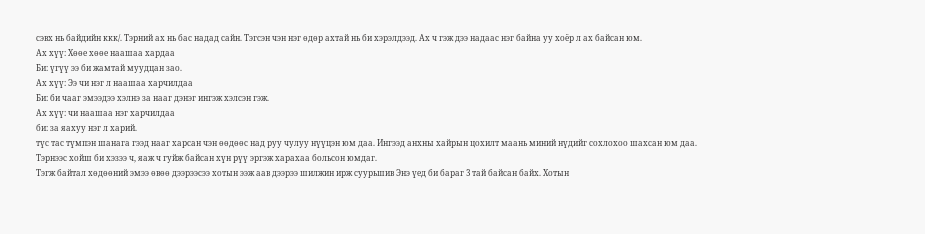сэвх нь байдийн ккк/. Тэрний ах нь бас надад сайн. Тэгсэн чэн нэг өдөр ахтай нь би хэрэлдээд. Ах ч гэж дээ надаас нэг байна уу хоёр л ах байсан юм.
Ах хүү: Хөөе хөөе наашаа хардаа
Би: үгүү ээ би жамтай муудцан зао.
Ах хүү: Ээ чи нэг л наашаа харчилдаа
Би: би чааг эмээдээ хэлнэ за нааг дэнэг ингэж хэлсэн гэж.
Ах хүү: чи наашаа нэг харчилдаа
би: за яахуу нэг л харий.
түс тас түмпэн шанага гээд нааг харсан чэн өөдөөс над руу чулуу нүүцэн юм даа. Ингээд анхны хайрын цохилт маань миний нүдийг сохлохоо шахсан юм даа. Тэрнээс хойш би хэзээ ч, яаж ч гуйж байсан хүн рүү эргэж харахаа больсон юмдаг.
Тэгж байтал хөдөөний эмээ өвөө дээрээсээ хотын ээж аав дээрээ шилжин ирж суурьшив Энэ үед би бараг 3 тай байсан байх. Хотын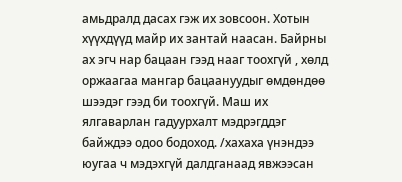амьдралд дасах гэж их зовсоон. Хотын хүүхдүүд майр их зантай наасан. Байрны ах эгч нар бацаан гээд нааг тоохгүй , хөлд оржаагаа мангар бацаануудыг өмдөндөө шээдэг гээд би тоохгүй. Маш их ялгаварлан гадуурхалт мэдрэгддэг байждээ одоо бодоход. /хахаха үнэндээ юугаа ч мэдэхгүй далдганаад явжээсан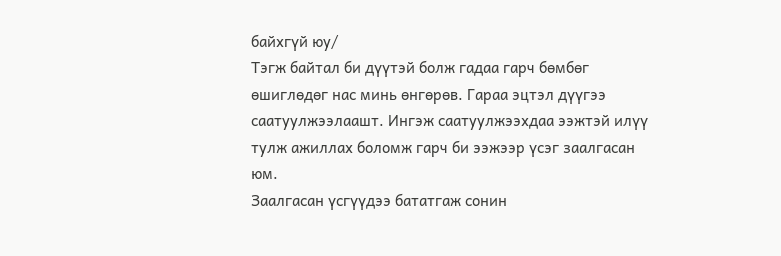байхгүй юу/
Тэгж байтал би дүүтэй болж гадаа гарч бөмбөг өшиглөдөг нас минь өнгөрөв. Гараа эцтэл дүүгээ саатуулжээлаашт. Ингэж саатуулжээхдаа ээжтэй илүү тулж ажиллах боломж гарч би ээжээр үсэг заалгасан юм.
Заалгасан үсгүүдээ бататгаж сонин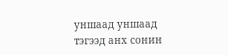уншаад уншаад тэгээд анх сонин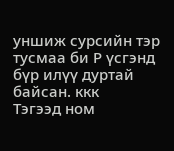уншиж сурсийн тэр тусмаа би Р үсгэнд бүр илүү дуртай байсан. ккк
Тэгээд ном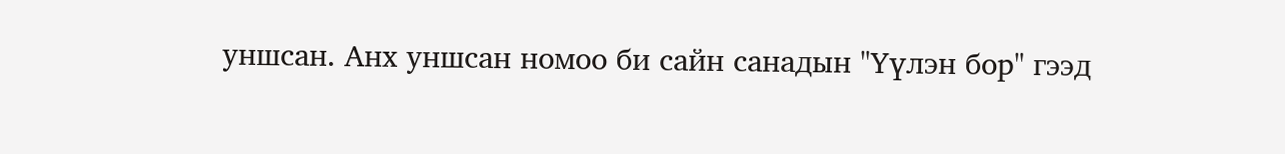уншсан. Анх уншсан номоо би сайн санадын "Үүлэн бор" гээд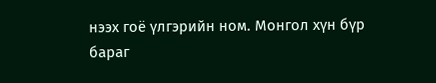нээх гоё үлгэрийн ном. Монгол хүн бүр бараг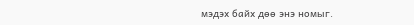мэдэх байх дөө энэ номыг.